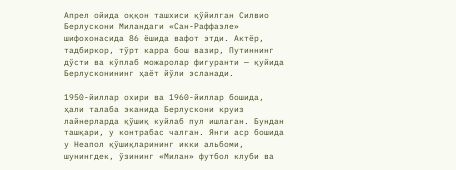Апрел ойида оққон ташхиси қўйилган Силвио Берлускони Миландаги «Сан-Раффаэле» шифохонасида 86 ёшида вафот этди. Актёр, тадбиркор, тўрт карра бош вазир, Путиннинг дўсти ва кўплаб можаролар фигуранти — қуйида Берлусконининг ҳаёт йўли эсланади.

1950-йиллар охири ва 1960-йиллар бошида, ҳали талаба эканида Берлускони круиз лайнерларда қўшиқ куйлаб пул ишлаган. Бундан ташқари, у контрабас чалган. Янги аср бошида у Неапол қўшиқларининг икки альбоми, шунингдек, ўзининг «Милан» футбол клуби ва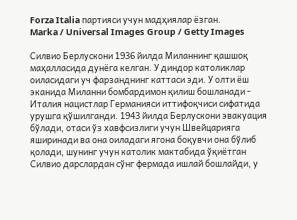Forza Italia партияси учун мадҳиялар ёзган.
Marka / Universal Images Group / Getty Images

Силвио Берлускони 1936 йилда Миланнинг қашшоқ маҳалласида дунёга келган. У диндор католиклар оиласидаги уч фарзанднинг каттаси эди. У олти ёш эканида Миланни бомбардимон қилиш бошланади - Италия нацистлар Германияси иттифоқчиси сифатида урушга қўшилганди. 1943 йилда Берлускони эвакуация бўлади, отаси ўз хавфсизлиги учун Швейцарияга яширинади ва она оиладаги ягона боқувчи она бўлиб қолади, шунинг учун католик мактабида ўқиётган Силвио дарслардан сўнг фермада ишлай бошлайди, у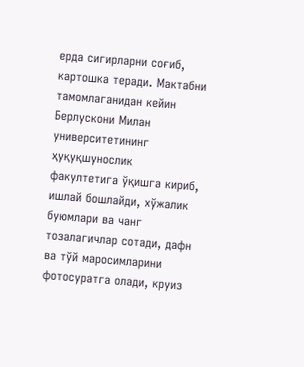ерда сигирларни соғиб, картошка теради. Мактабни тамомлаганидан кейин Берлускони Милан университетининг ҳуқуқшунослик факултетига ўқишга кириб, ишлай бошлайди, хўжалик буюмлари ва чанг тозалагичлар сотади, дафн ва тўй маросимларини фотосуратга олади, круиз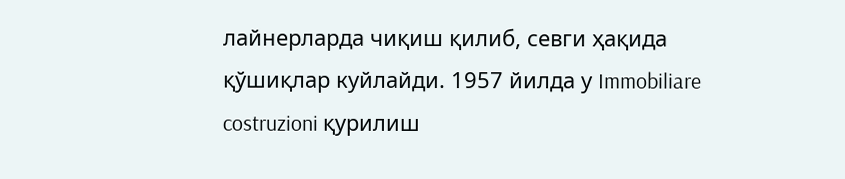лайнерларда чиқиш қилиб, севги ҳақида қўшиқлар куйлайди. 1957 йилда у Immobiliare costruzioni қурилиш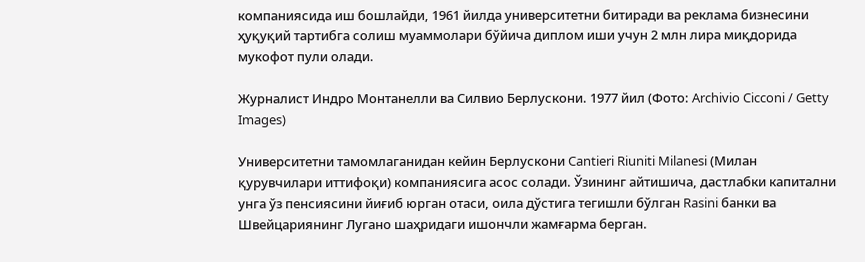компаниясида иш бошлайди, 1961 йилда университетни битиради ва реклама бизнесини ҳуқуқий тартибга солиш муаммолари бўйича диплом иши учун 2 млн лира миқдорида мукофот пули олади.

Журналист Индро Монтанелли ва Силвио Берлускони. 1977 йил (Фото: Archivio Cicconi / Getty Images)

Университетни тамомлаганидан кейин Берлускони Cantieri Riuniti Milanesi (Милан қурувчилари иттифоқи) компаниясига асос солади. Ўзининг айтишича, дастлабки капитални унга ўз пенсиясини йиғиб юрган отаси, оила дўстига тегишли бўлган Rasini банки ва Швейцариянинг Лугано шаҳридаги ишончли жамғарма берган.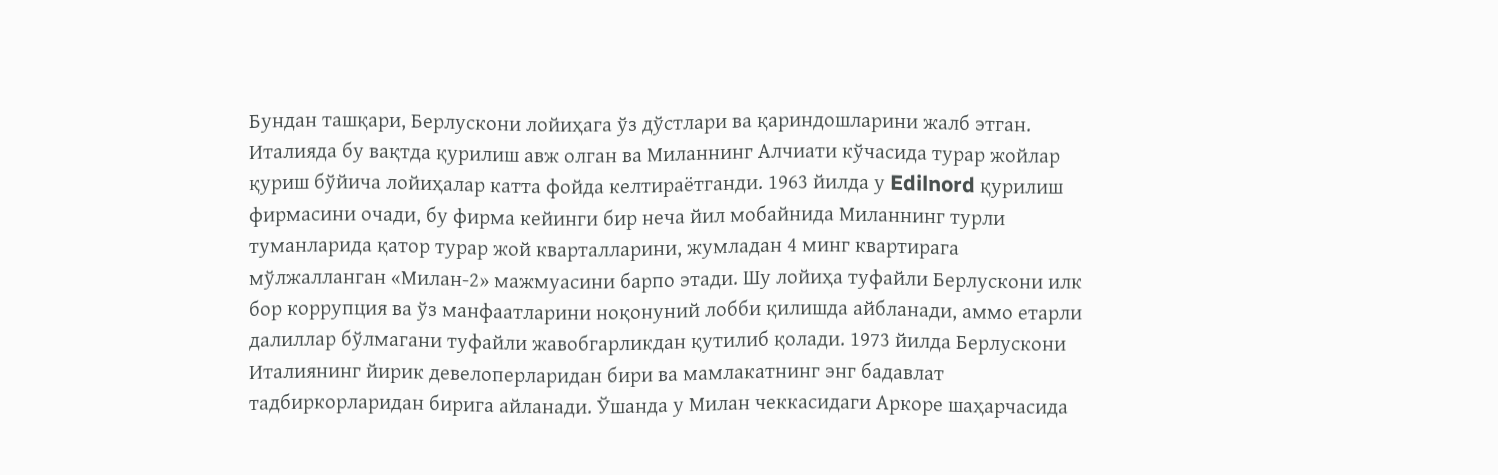Бундан ташқари, Берлускони лойиҳага ўз дўстлари ва қариндошларини жалб этган. Италияда бу вақтда қурилиш авж олган ва Миланнинг Алчиати кўчасида турар жойлар қуриш бўйича лойиҳалар катта фойда келтираётганди. 1963 йилда у Edilnord қурилиш фирмасини очади, бу фирма кейинги бир неча йил мобайнида Миланнинг турли туманларида қатор турар жой кварталларини, жумладан 4 минг квартирага мўлжалланган «Милан-2» мажмуасини барпо этади. Шу лойиҳа туфайли Берлускони илк бор коррупция ва ўз манфаатларини ноқонуний лобби қилишда айбланади, аммо етарли далиллар бўлмагани туфайли жавобгарликдан қутилиб қолади. 1973 йилда Берлускони Италиянинг йирик девелоперларидан бири ва мамлакатнинг энг бадавлат тадбиркорларидан бирига айланади. Ўшанда у Милан чеккасидаги Аркоре шаҳарчасида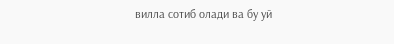вилла сотиб олади ва бу уй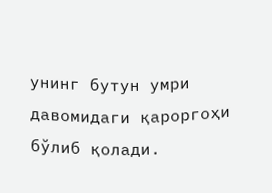унинг бутун умри давомидаги қароргоҳи бўлиб қолади.